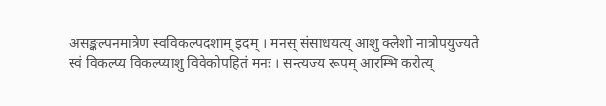असङ्कल्पनमात्रेण स्वविकल्पदशाम् इदम् । मनस् संसाधयत्य् आशु क्लेशो नात्रोपयुज्यते
स्वं विकल्प्य विकल्प्याशु विवेकोपहितं मनः । सन्त्यज्य रूपम् आरम्भि करोत्य्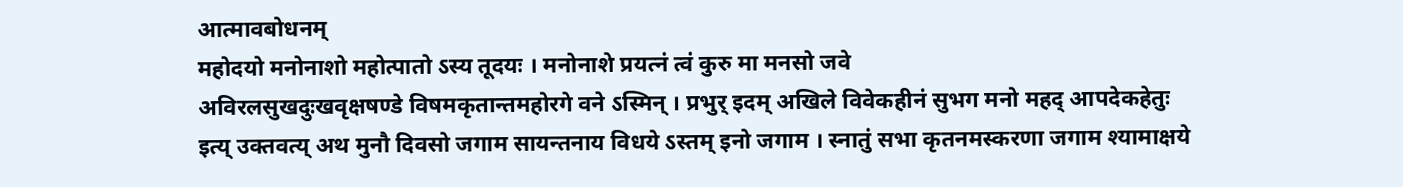आत्मावबोधनम्
महोदयो मनोनाशो महोत्पातो ऽस्य तूदयः । मनोनाशे प्रयत्नं त्वं कुरु मा मनसो जवे
अविरलसुखदुःखवृक्षषण्डे विषमकृतान्तमहोरगे वने ऽस्मिन् । प्रभुर् इदम् अखिले विवेकहीनं सुभग मनो महद् आपदेकहेतुः
इत्य् उक्तवत्य् अथ मुनौ दिवसो जगाम सायन्तनाय विधये ऽस्तम् इनो जगाम । स्नातुं सभा कृतनमस्करणा जगाम श्यामाक्षये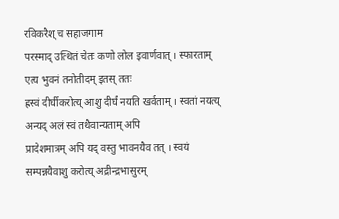रविकरैश् च सहाजगाम
परस्माद् उत्थितं चेतः कणो लोल इवार्णवात् । स्फारताम् एत्य भुवनं तनोतीदम् इतस् ततः
ह्रस्वं दीर्घीकरोत्य् आशु दीर्घं नयति खर्वताम् । स्वतां नयत्य् अन्यद् अलं स्वं तथैवान्यताम् अपि
प्रादेशमात्रम् अपि यद् वस्तु भावनयैव तत् । स्वयं सम्पन्नयैवाशु करोत्य् अद्रीन्द्रभासुरम्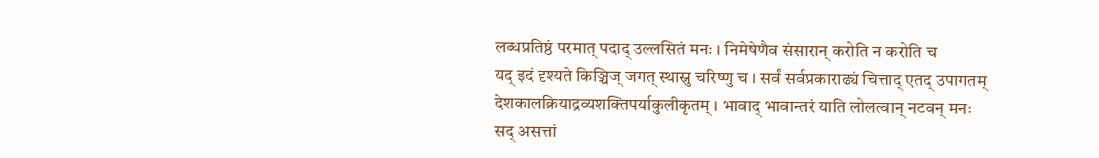लब्धप्रतिष्ठं परमात् पदाद् उल्लसितं मनः । निमेषेणैव संसारान् करोति न करोति च
यद् इदं दृश्यते किञ्चिज् जगत् स्थास्नु चरिष्णु च । सर्वं सर्वप्रकाराढ्यं चित्ताद् एतद् उपागतम्
देशकालक्रियाद्रव्यशक्तिपर्याकुलीकृतम् । भावाद् भावान्तरं याति लोलत्वान् नटवन् मनः
सद् असत्तां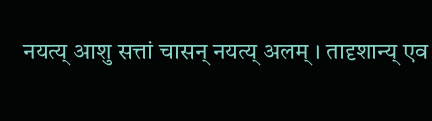नयत्य् आशु सत्तां चासन् नयत्य् अलम् । तादृशान्य् एव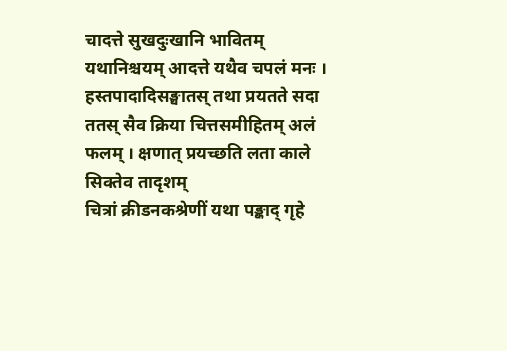चादत्ते सुखदुःखानि भावितम्
यथानिश्चयम् आदत्ते यथैव चपलं मनः । हस्तपादादिसङ्घातस् तथा प्रयतते सदा
ततस् सैव क्रिया चित्तसमीहितम् अलं फलम् । क्षणात् प्रयच्छति लता काले सिक्तेव तादृशम्
चित्रां क्रीडनकश्रेणीं यथा पङ्काद् गृहे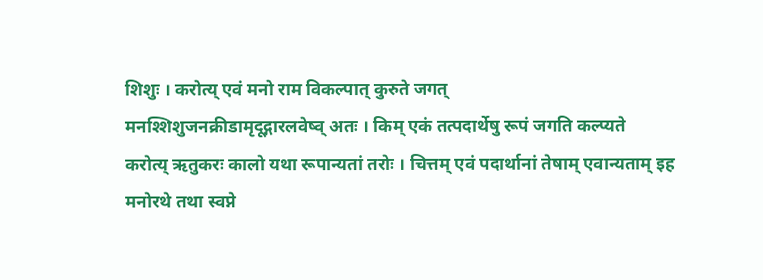शिशुः । करोत्य् एवं मनो राम विकल्पात् कुरुते जगत्
मनश्शिशुजनक्रीडामृदूद्गारलवेष्व् अतः । किम् एकं तत्पदार्थेषु रूपं जगति कल्प्यते
करोत्य् ऋतुकरः कालो यथा रूपान्यतां तरोः । चित्तम् एवं पदार्थानां तेषाम् एवान्यताम् इह
मनोरथे तथा स्वप्ने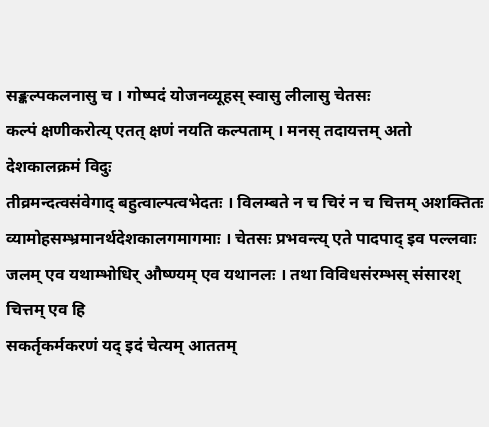सङ्कल्पकलनासु च । गोष्पदं योजनव्यूहस् स्वासु लीलासु चेतसः
कल्पं क्षणीकरोत्य् एतत् क्षणं नयति कल्पताम् । मनस् तदायत्तम् अतो देशकालक्रमं विदुः
तीव्रमन्दत्वसंवेगाद् बहुत्वाल्पत्वभेदतः । विलम्बते न च चिरं न च चित्तम् अशक्तितः
व्यामोहसम्भ्रमानर्थदेशकालगमागमाः । चेतसः प्रभवन्त्य् एते पादपाद् इव पल्लवाः
जलम् एव यथाम्भोधिर् औष्ण्यम् एव यथानलः । तथा विविधसंरम्भस् संसारश् चित्तम् एव हि
सकर्तृकर्मकरणं यद् इदं चेत्यम् आततम्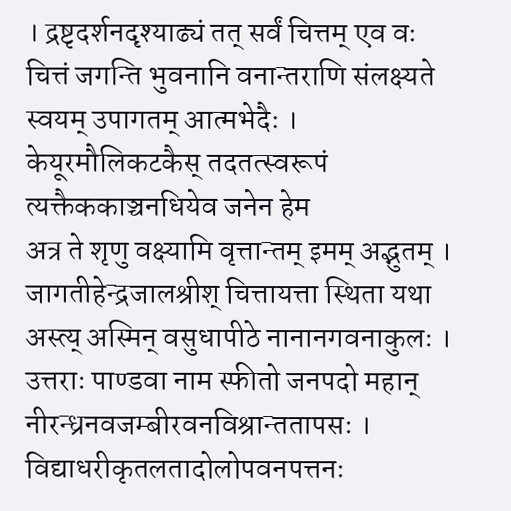। द्रष्टृदर्शनदृश्याढ्यं तत् सर्वं चित्तम् एव वः
चित्तं जगन्ति भुवनानि वनान्तराणि संलक्ष्यते स्वयम् उपागतम् आत्मभेदैः । केयूरमौलिकटकैस् तदतत्स्वरूपं त्यक्तैककाञ्चनधियेव जनेन हेम
अत्र ते शृणु वक्ष्यामि वृत्तान्तम् इमम् अद्भुतम् । जागतीहेन्द्रजालश्रीश् चित्तायत्ता स्थिता यथा
अस्त्य् अस्मिन् वसुधापीठे नानानगवनाकुलः । उत्तराः पाण्डवा नाम स्फीतो जनपदो महान्
नीरन्ध्रनवजम्बीरवनविश्रान्ततापसः । विद्याधरीकृतलतादोलोपवनपत्तनः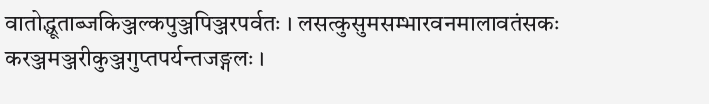वातोद्धूताब्जकिञ्जल्कपुञ्जपिञ्जरपर्वतः । लसत्कुसुमसम्भारवनमालावतंसकः
करञ्जमञ्जरीकुञ्जगुप्तपर्यन्तजङ्गलः ।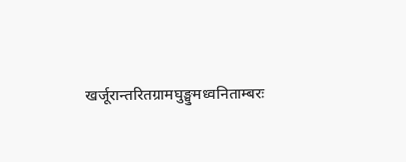खर्जूरान्तरितग्रामघुङ्घुमध्वनिताम्बरः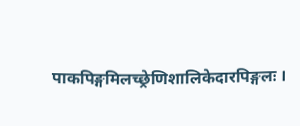पाकपिङ्गमिलच्छ्रेणिशालिकेदारपिङ्गलः ।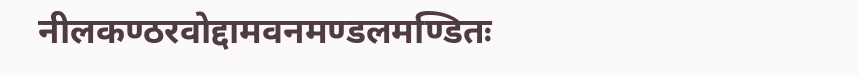नीलकण्ठरवोद्दामवनमण्डलमण्डितः